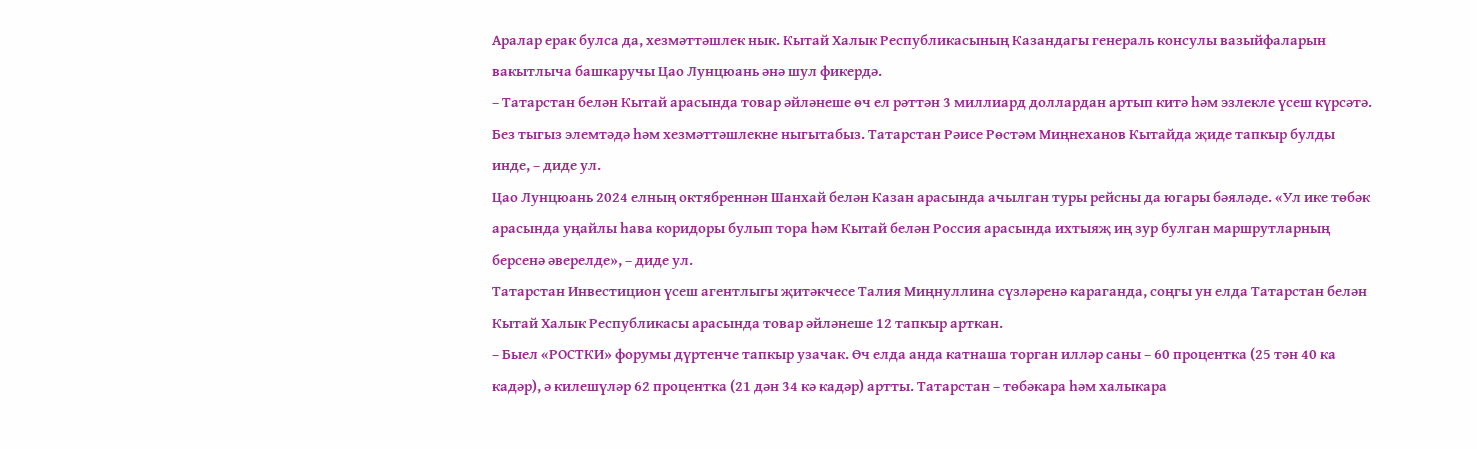Аралар ерак булса да, хезмәттәшлек нык. Кытай Халык Республикасының Казандагы генераль консулы вазыйфаларын вакытлыча башкаручы Цао Лунцюань әнә шул фикердә.
– Татарстан белән Кытай арасында товар әйләнеше өч ел рәттән 3 миллиард доллардан артып китә һәм эзлекле үсеш күрсәтә. Без тыгыз элемтәдә һәм хезмәттәшлекне ныгытабыз. Татарстан Рәисе Рөстәм Миңнеханов Кытайда җиде тапкыр булды инде, – диде ул.
Цао Лунцюань 2024 елның октябреннән Шанхай белән Казан арасында ачылган туры рейсны да югары бәяләде. «Ул ике төбәк арасында уңайлы һава коридоры булып тора һәм Кытай белән Россия арасында ихтыяҗ иң зур булган маршрутларның берсенә әверелде», – диде ул.
Татарстан Инвестицион үсеш агентлыгы җитәкчесе Талия Миңнуллина сүзләренә караганда, соңгы ун елда Татарстан белән Кытай Халык Республикасы арасында товар әйләнеше 12 тапкыр арткан.
– Быел «РОСТКИ» форумы дүртенче тапкыр узачак. Өч елда анда катнаша торган илләр саны – 60 процентка (25 тән 40 ка кадәр), ә килешүләр 62 процентка (21 дән 34 кә кадәр) артты. Татарстан – төбәкара һәм халыкара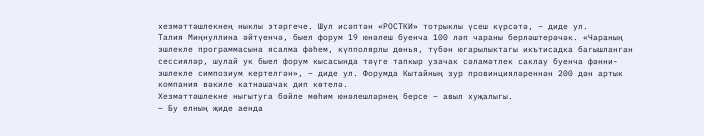хезмәттәшлекнең ныклы этәргече. Шул исәптән «РОСТКИ» тотрыклы үсеш күрсәтә, – диде ул.
Талия Миңнуллина әйтүенчә, быел форум 19 юнәлеш буенча 100 ләп чараны берләштерәчәк. «Чараның эшлекле программасына ясалма фәһем, күпполярлы дөнья, түбән югарылыктагы икътисадка багышланган сессияләр, шулай ук быел форум кысасында тәүге тапкыр узачак сәламәтлек саклау буенча фәнни-эшлекле симпозиум кертелгән», – диде ул. Форумда Кытайның зур провинцияләреннән 200 дән артык компания вәкиле катнашачак дип көтелә.
Хезмәттәшлекне ныгытуга бәйле мөһим юнәлешләрнең берсе – авыл хуҗалыгы.
– Бу елның җиде аенда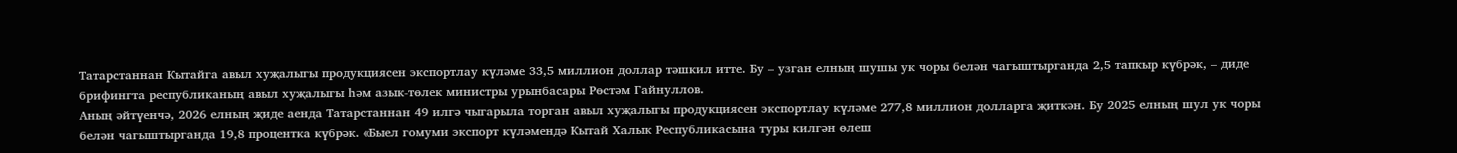Татарстаннан Кытайга авыл хуҗалыгы продукциясен экспортлау күләме 33,5 миллион доллар тәшкил итте. Бу – узган елның шушы ук чоры белән чагыштырганда 2,5 тапкыр күбрәк, – диде брифингта республиканың авыл хуҗалыгы һәм азык-төлек министры урынбасары Рөстәм Гайнуллов.
Аның әйтүенчә, 2026 елның җиде аенда Татарстаннан 49 илгә чыгарыла торган авыл хуҗалыгы продукциясен экспортлау күләме 277,8 миллион долларга җиткән. Бу 2025 елның шул ук чоры белән чагыштырганда 19,8 процентка күбрәк. «Быел гомуми экспорт күләмендә Кытай Халык Республикасына туры килгән өлеш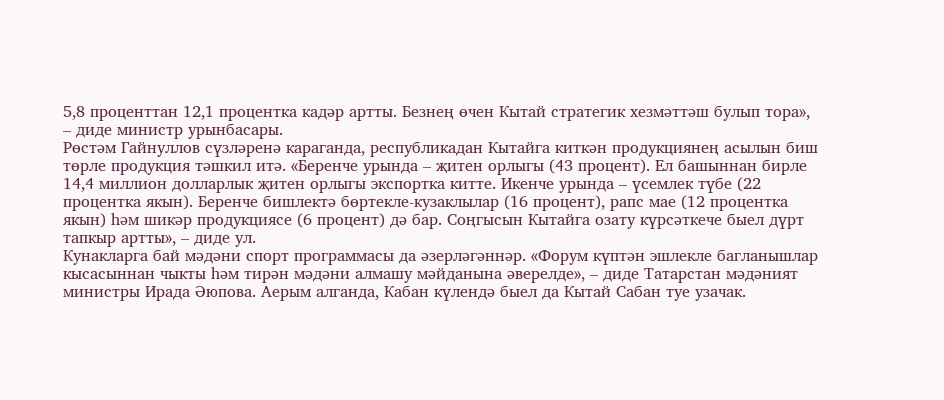5,8 проценттан 12,1 процентка кадәр артты. Безнең өчен Кытай стратегик хезмәттәш булып тора», – диде министр урынбасары.
Рөстәм Гайнуллов сүзләренә караганда, республикадан Кытайга киткән продукциянең асылын биш төрле продукция тәшкил итә. «Беренче урында – җитен орлыгы (43 процент). Ел башыннан бирле 14,4 миллион долларлык җитен орлыгы экспортка китте. Икенче урында – үсемлек түбе (22 процентка якын). Беренче бишлектә бөртекле-кузаклылар (16 процент), рапс мае (12 процентка якын) һәм шикәр продукциясе (6 процент) дә бар. Соңгысын Кытайга озату күрсәткече быел дүрт тапкыр артты», – диде ул.
Кунакларга бай мәдәни спорт программасы да әзерләгәннәр. «Форум күптән эшлекле багланышлар кысасыннан чыкты һәм тирән мәдәни алмашу мәйданына әверелде», – диде Татарстан мәдәният министры Ирада Әюпова. Аерым алганда, Кабан күлендә быел да Кытай Сабан туе узачак.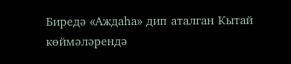Биредә «Аждаһа» дип аталган Кытай көймәләрендә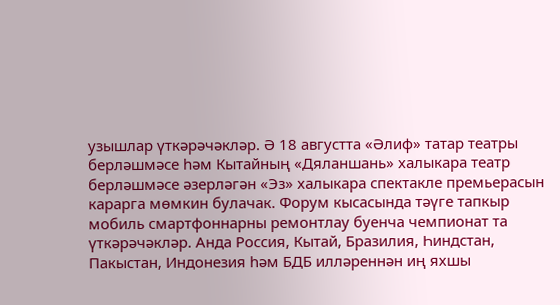узышлар үткәрәчәкләр. Ә 18 августта «Әлиф» татар театры берләшмәсе һәм Кытайның «Дяланшань» халыкара театр берләшмәсе әзерләгән «Эз» халыкара спектакле премьерасын карарга мөмкин булачак. Форум кысасында тәүге тапкыр мобиль смартфоннарны ремонтлау буенча чемпионат та үткәрәчәкләр. Анда Россия, Кытай, Бразилия, Һиндстан, Пакыстан, Индонезия һәм БДБ илләреннән иң яхшы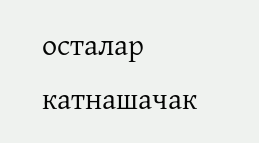осталар катнашачак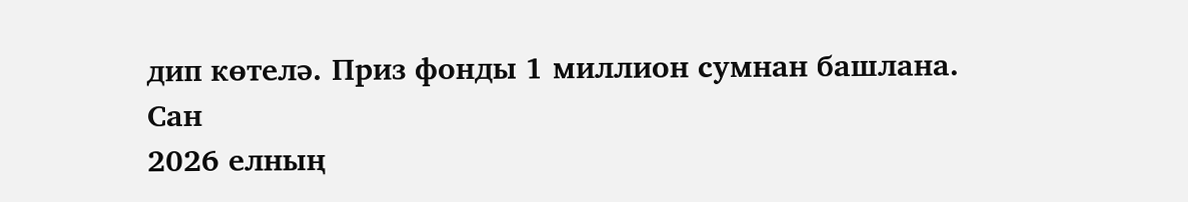дип көтелә. Приз фонды 1 миллион сумнан башлана.
Сан
2026 елның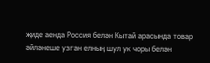җиде аенда Россия белән Кытай арасында товар әйләнеше узган елның шул ук чоры белән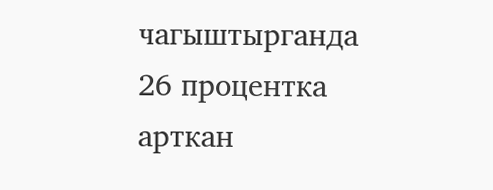чагыштырганда 26 процентка арткан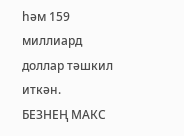һәм 159 миллиард доллар тәшкил иткән.
БЕЗНЕҢ МАКС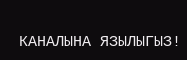КАНАЛЫНА ЯЗЫЛЫГЫЗ!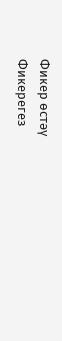Фикер өстәү
Фикерегез